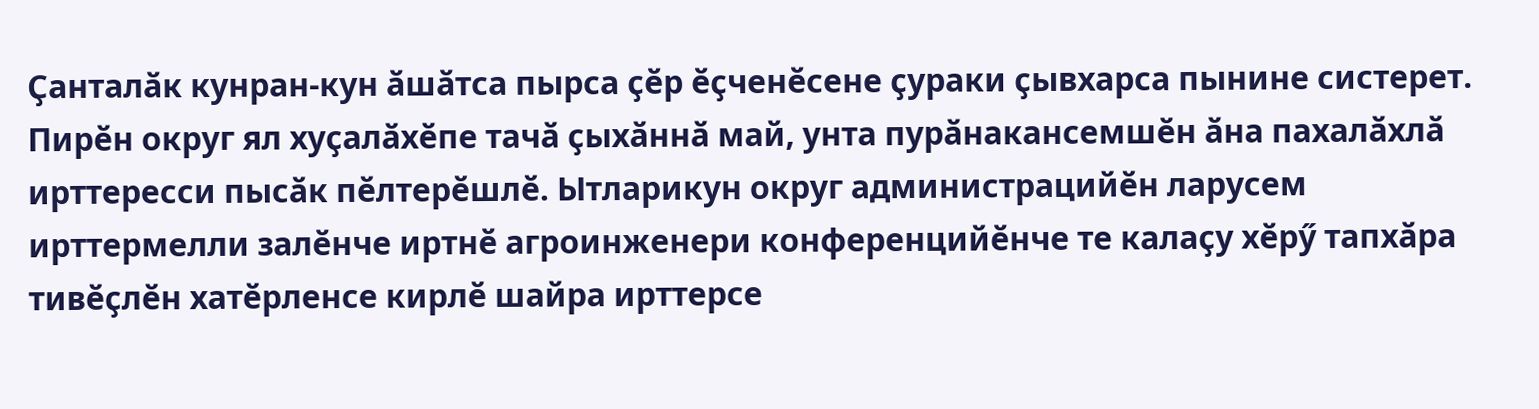Ҫанталӑк кунран-кун ӑшӑтса пырса ҫӗр ӗҫченӗсене ҫураки ҫывхарса пынине систерет. Пирӗн округ ял хуҫалӑхӗпе тачӑ ҫыхӑннӑ май, унта пурӑнакансемшӗн ӑна пахалӑхлӑ ирттересси пысӑк пӗлтерӗшлӗ. Ытларикун округ администрацийӗн ларусем ирттермелли залӗнче иртнӗ агроинженери конференцийӗнче те калаҫу хӗрӳ тапхӑра тивӗҫлӗн хатӗрленсе кирлӗ шайра ирттерсе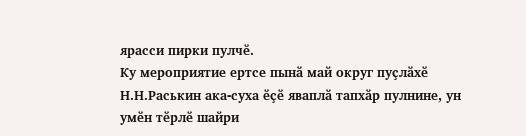ярасси пирки пулчӗ.
Ку мероприятие ертсе пынӑ май округ пуҫлӑхӗ Н.Н.Раськин ака-суха ӗҫӗ яваплӑ тапхӑр пулнине, ун умӗн тӗрлӗ шайри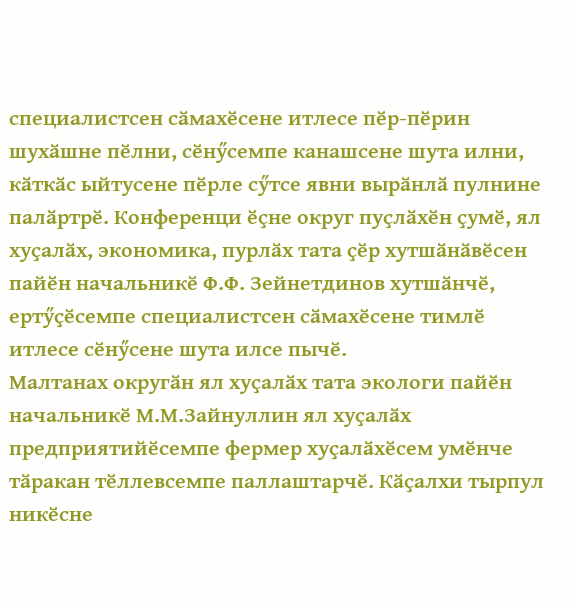специалистсен сӑмахӗсене итлесе пӗр-пӗрин шухӑшне пӗлни, сӗнӳсемпе канашсене шута илни, кӑткӑс ыйтусене пӗрле сӳтсе явни вырӑнлӑ пулнине палӑртрӗ. Конференци ӗҫне округ пуҫлӑхӗн ҫумӗ, ял хуҫалӑх, экономика, пурлӑх тата ҫӗр хутшӑнӑвӗсен пайӗн начальникӗ Ф.Ф. Зейнетдинов хутшӑнчӗ, ертӳҫӗсемпе специалистсен сӑмахӗсене тимлӗ итлесе сӗнӳсене шута илсе пычӗ.
Малтанах округӑн ял хуҫалӑх тата экологи пайӗн начальникӗ М.М.Зайнуллин ял хуҫалӑх предприятийӗсемпе фермер хуҫалӑхӗсем умӗнче тӑракан тӗллевсемпе паллаштарчӗ. Кӑҫалхи тырпул никӗсне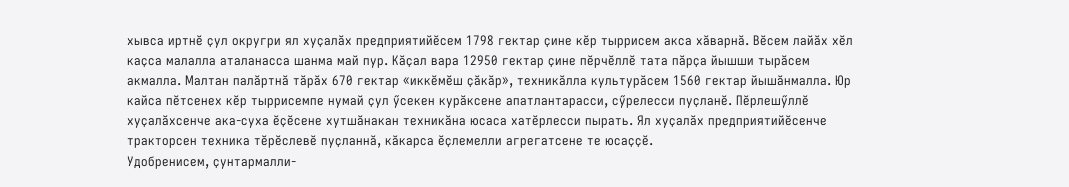хывса иртнӗ ҫул округри ял хуҫалӑх предприятийӗсем 1798 гектар ҫине кӗр тыррисем акса хӑварнӑ. Вӗсем лайӑх хӗл каҫса малалла аталанасса шанма май пур. Кӑҫал вара 12950 гектар ҫине пӗрчӗллӗ тата пӑрҫа йышши тырӑсем акмалла. Малтан палӑртнӑ тӑрӑх 670 гектар «иккӗмӗш ҫӑкӑр», техникӑлла культурӑсем 1560 гектар йышӑнмалла. Юр кайса пӗтсенех кӗр тыррисемпе нумай ҫул ӳсекен курӑксене апатлантарасси, сӳрелесси пуҫланӗ. Пӗрлешӳллӗ хуҫалӑхсенче ака-суха ӗҫӗсене хутшӑнакан техникӑна юсаса хатӗрлесси пырать. Ял хуҫалӑх предприятийӗсенче тракторсен техника тӗрӗслевӗ пуҫланнӑ, кӑкарса ӗҫлемелли агрегатсене те юсаҫҫӗ.
Удобренисем, ҫунтармалли-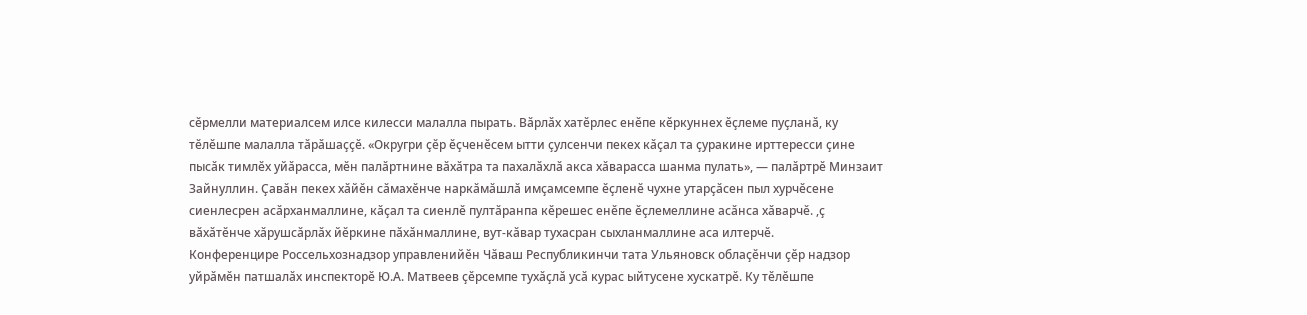сӗрмелли материалсем илсе килесси малалла пырать. Вӑрлӑх хатӗрлес енӗпе кӗркуннех ӗҫлеме пуҫланӑ, ку тӗлӗшпе малалла тӑрӑшаҫҫӗ. «Округри ҫӗр ӗҫченӗсем ытти ҫулсенчи пекех кӑҫал та ҫуракине ирттересси ҫине пысӑк тимлӗх уйӑрасса, мӗн палӑртнине вӑхӑтра та пахалӑхлӑ акса хӑварасса шанма пулать», — палӑртрӗ Минзаит Зайнуллин. Ҫавӑн пекех хӑйӗн сӑмахӗнче наркӑмӑшлӑ имҫамсемпе ӗҫленӗ чухне утарҫӑсен пыл хурчӗсене сиенлесрен асӑрханмаллине, кӑҫал та сиенлӗ пултӑранпа кӗрешес енӗпе ӗҫлемеллине асӑнса хӑварчӗ. ,ҫ вӑхӑтӗнче хӑрушсӑрлӑх йӗркине пӑхӑнмаллине, вут-кӑвар тухасран сыхланмаллине аса илтерчӗ.
Конференцире Россельхознадзор управленийӗн Чӑваш Республикинчи тата Ульяновск облаҫӗнчи ҫӗр надзор уйрӑмӗн патшалӑх инспекторӗ Ю.А. Матвеев ҫӗрсемпе тухӑҫлӑ усӑ курас ыйтусене хускатрӗ. Ку тӗлӗшпе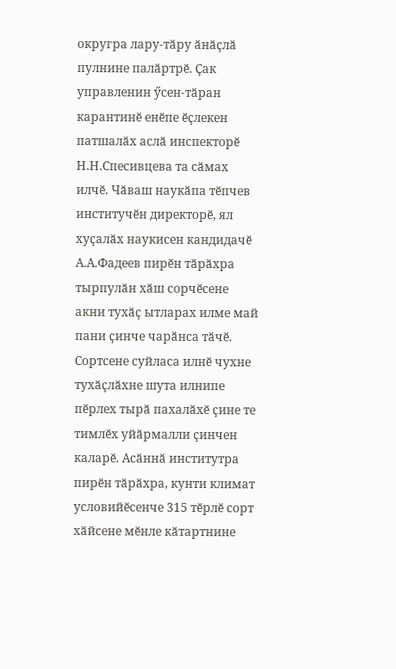округра лару-тӑру ӑнӑҫлӑ пулнине палӑртрӗ. Ҫак управленин ӳсен-тӑран карантинӗ енӗпе ӗҫлекен патшалӑх аслӑ инспекторӗ Н.Н.Спесивцева та сӑмах илчӗ. Чӑваш наукӑпа тӗпчев институчӗн директорӗ, ял хуҫалӑх наукисен кандидачӗ А.А.Фадеев пирӗн тӑрӑхра тырпулӑн хӑш сорчӗсене акни тухӑҫ ытларах илме май пани ҫинче чарӑнса тӑчӗ. Сортсене суйласа илнӗ чухне тухӑҫлӑхне шута илнипе пӗрлех тырӑ пахалӑхӗ ҫине те тимлӗх уйӑрмалли ҫинчен каларӗ. Асӑннӑ институтра пирӗн тӑрӑхра, кунти климат условийӗсенче 315 тӗрлӗ сорт хӑйсене мӗнле кӑтартнине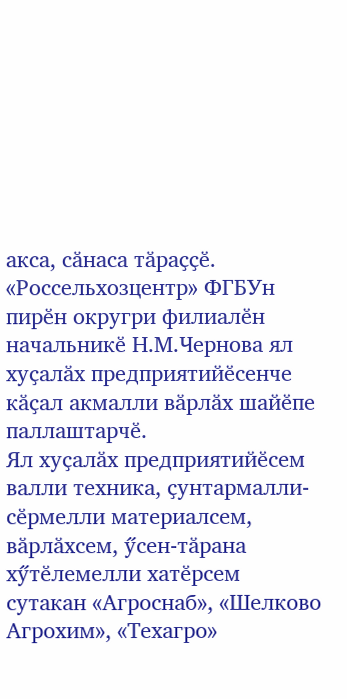акса, сӑнаса тӑраҫҫӗ. «Россельхозцентр» ФГБУн пирӗн округри филиалӗн начальникӗ Н.М.Чернова ял хуҫалӑх предприятийӗсенче кӑҫал акмалли вӑрлӑх шайӗпе паллаштарчӗ.
Ял хуҫалӑх предприятийӗсем валли техника, ҫунтармалли-сӗрмелли материалсем, вӑрлӑхсем, ӳсен-тӑрана хӳтӗлемелли хатӗрсем сутакан «Агроснаб», «Шелково Агрохим», «Техагро»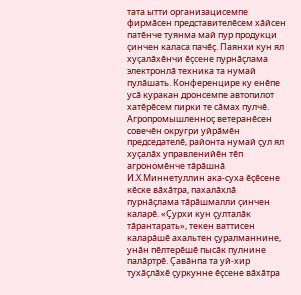тата ытти организацисемпе фирмӑсен представителӗсем хӑйсен патӗнче туянма май пур продукци ҫинчен каласа пачӗҫ. Паянхи кун ял хуҫалӑхӗнчи ӗҫсене пурнӑҫлама электронлӑ техника та нумай пулӑшать. Конференцире ку енӗпе усӑ куракан дронсемпе автопилот хатӗрӗсем пирки те сӑмах пулчӗ.
Агропромышленноҫ ветеранӗсен совечӗн округри уйрӑмӗн председателӗ, районта нумай ҫул ял хуҫалӑх управленийӗн тӗп агрономӗнче тӑрӑшнӑ И.Х.Миннетуллин ака-суха ӗҫӗсене кӗске вӑхӑтра, пахалӑхлӑ пурнӑҫлама тӑрӑшмалли ҫинчен каларӗ. «Ҫурхи кун ҫулталӑк тӑрантарать», текен ваттисен каларӑшӗ ахальтен ҫуралманнине, унӑн пӗлтерӗшӗ пысӑк пулнине палӑртрӗ. Ҫавӑнпа та уй-хир тухӑҫлӑхӗ ҫуркунне ӗҫсене вӑхӑтра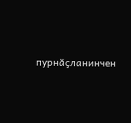пурнӑҫланинчен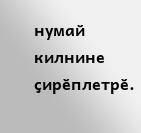нумай килнине ҫирӗплетрӗ.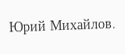Юрий Михайлов.